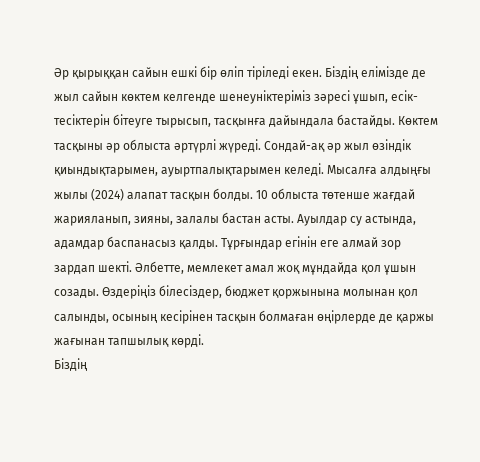Әр қырыққан сайын ешкі бір өліп тіріледі екен. Біздің елімізде де жыл сайын көктем келгенде шенеуніктеріміз зәресі ұшып, есік-тесіктерін бітеуге тырысып, тасқынға дайындала бастайды. Көктем тасқыны әр облыста әртүрлі жүреді. Сондай-ақ әр жыл өзіндік қиындықтарымен, ауыртпалықтарымен келеді. Мысалға алдыңғы жылы (2024) алапат тасқын болды. 10 облыста төтенше жағдай жарияланып, зияны, залалы бастан асты. Ауылдар су астында, адамдар баспанасыз қалды. Тұрғындар егінін еге алмай зор зардап шекті. Әлбетте, мемлекет амал жоқ мұндайда қол ұшын созады. Өздеріңіз білесіздер, бюджет қоржынына молынан қол салынды, осының кесірінен тасқын болмаған өңірлерде де қаржы жағынан тапшылық көрді.
Біздің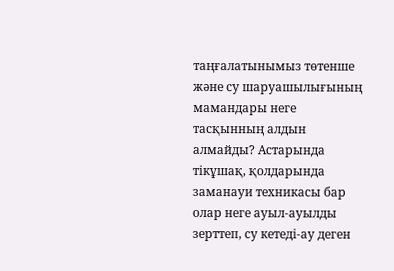таңғалатынымыз төтенше және су шаруашылығының мамандары неге тасқынның алдын алмайды? Астарында тікұшақ, қолдарында заманауи техникасы бар олар неге ауыл-ауылды зерттеп, су кетеді-ау деген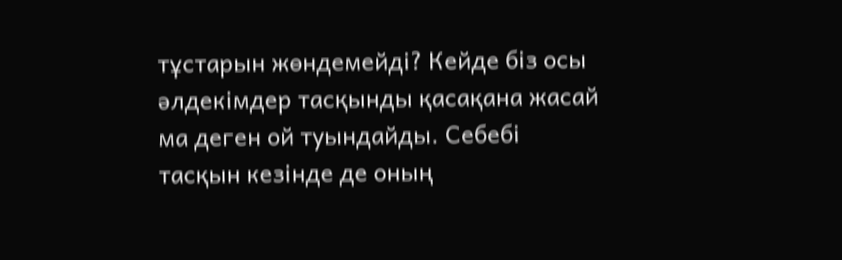тұстарын жөндемейді? Кейде біз осы әлдекімдер тасқынды қасақана жасай ма деген ой туындайды. Себебі тасқын кезінде де оның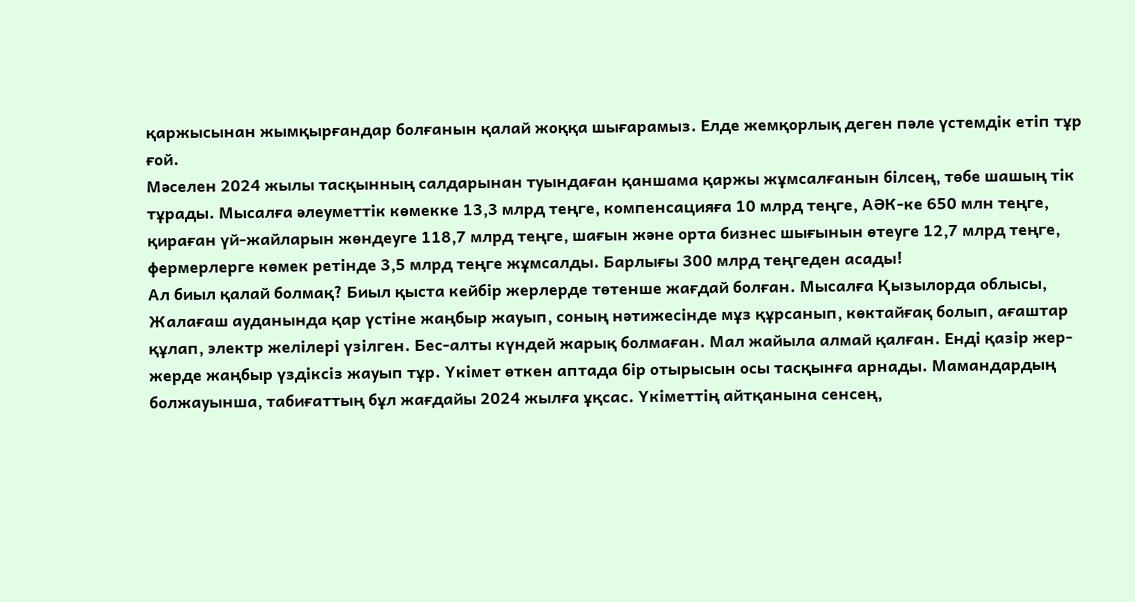қаржысынан жымқырғандар болғанын қалай жоққа шығарамыз. Елде жемқорлық деген пәле үстемдік етіп тұр ғой.
Мәселен 2024 жылы тасқынның салдарынан туындаған қаншама қаржы жұмсалғанын білсең, төбе шашың тік тұрады. Мысалға әлеуметтік көмекке 13,3 млрд теңге, компенсацияға 10 млрд теңге, АӘК-ке 650 млн теңге, қираған үй-жайларын жөндеуге 118,7 млрд теңге, шағын және орта бизнес шығынын өтеуге 12,7 млрд теңге, фермерлерге көмек ретінде 3,5 млрд теңге жұмсалды. Барлығы 300 млрд теңгеден асады!
Ал биыл қалай болмақ? Биыл қыста кейбір жерлерде төтенше жағдай болған. Мысалға Қызылорда облысы, Жалағаш ауданында қар үстіне жаңбыр жауып, соның нәтижесінде мұз құрсанып, көктайғақ болып, ағаштар құлап, электр желілері үзілген. Бес-алты күндей жарық болмаған. Мал жайыла алмай қалған. Енді қазір жер-жерде жаңбыр үздіксіз жауып тұр. Үкімет өткен аптада бір отырысын осы тасқынға арнады. Мамандардың болжауынша, табиғаттың бұл жағдайы 2024 жылға ұқсас. Үкіметтің айтқанына сенсең,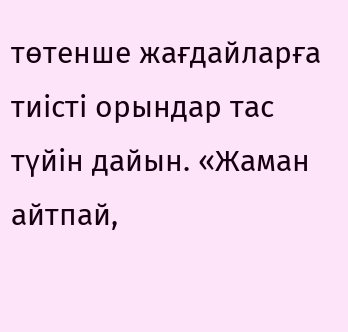төтенше жағдайларға тиісті орындар тас түйін дайын. «Жаман айтпай,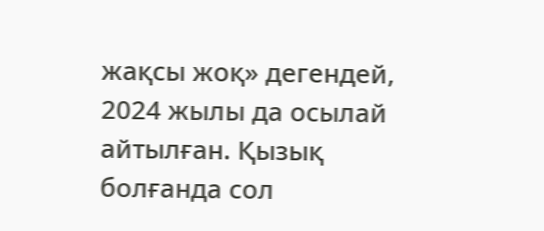жақсы жоқ» дегендей, 2024 жылы да осылай айтылған. Қызық болғанда сол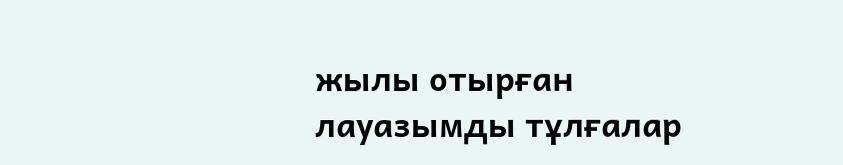жылы отырған лауазымды тұлғалар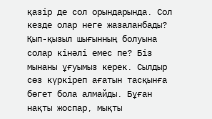қазір де сол орындарында. Сол кезде олар неге жазаланбады? Қып-қызыл шығынның болуына солар кінәлі емес пе? Біз мынаны ұғуымыз керек. Сылдыр сөз күркіреп ағатын тасқынға бөгет бола алмайды. Бұған нақты жоспар, мықты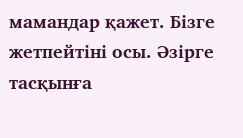мамандар қажет. Бізге жетпейтіні осы. Әзірге тасқынға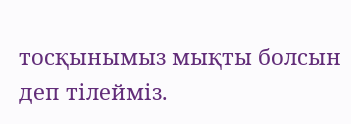тосқынымыз мықты болсын деп тілейміз.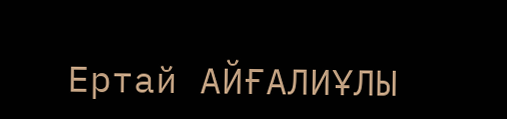Ертай АЙҒАЛИҰЛЫ